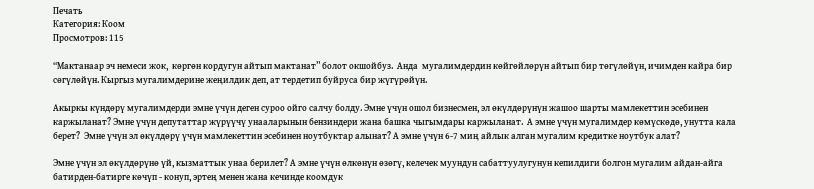Печать
Категория: Коом
Просмотров: 115

“Мактанаар эч немеси жок,  көргөн кордугун айтып мактанат” болот окшойбуз.  Анда  мугалимдердин көйгөйлөрүн айтып бир төгүлөйүн, ичимден кайра бир сөгүлөйүн. Кыргыз мугалимдерине жеңилдик деп, ат тердетип буйруса бир жүгүрөйүн.

Акыркы күндөрү мугалимдерди эмне үчүн деген суроо ойго салчу болду. Эмне үчүн ошол бизнесмен, эл өкүлдөрүнүн жашоо шарты мамлекеттин эсебинен каржыланат? Эмне үчүн депутаттар жүрүүчү унааларынын бензиндери жана башка чыгымдары каржыланат.  А эмне үчүн мугалимдер көмүскөдө, унутта кала берет?  Эмне үчүн эл өкүлдөрү үчүн мамлекеттин эсебинен ноутбуктар алынат? А эмне үчүн 6-7 миң айлык алган мугалим кредитке ноутбук алат?

Эмне үчүн эл өкүлдөрүнө үй, кызматтык унаа берилет? А эмне үчүн өлкөнүн өзөгү, келечек муундун сабаттуулугунун кепилдиги болгон мугалим айдан-айга батирден-батирге көчүп - конуп, эртең менен жана кечинде коомдук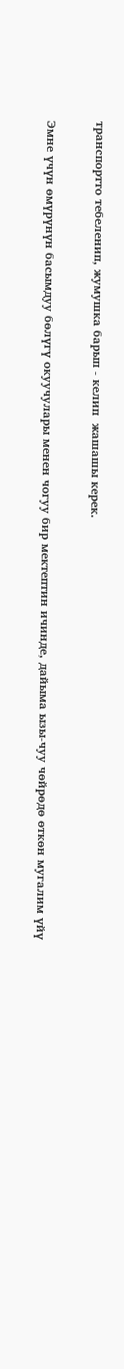транспортто тебеленип, жумушка барып - келип  жашашы керек.

Эмне үчүн өмүрүнүн басымдуу бөлүгү окуучулары менен чогуу бир мектептин ичинде, дайыма ызы-чуу чөйрөдө өткөн мугалим үйү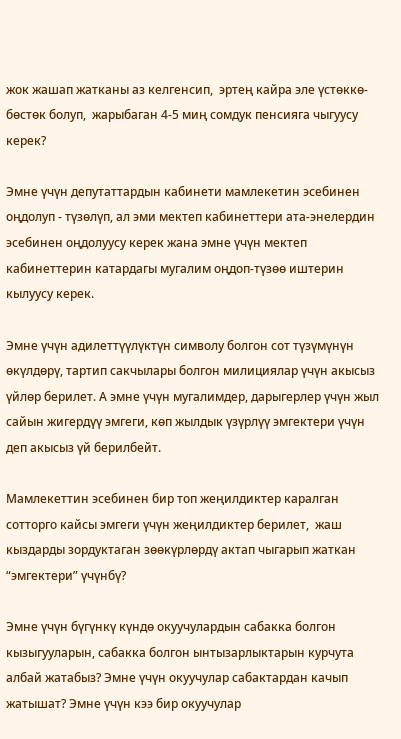жок жашап жатканы аз келгенсип,  эртең кайра эле үстөккө-бөстөк болуп,  жарыбаган 4-5 миң сомдук пенсияга чыгуусу керек?

Эмне үчүн депутаттардын кабинети мамлекетин эсебинен оңдолуп - түзөлүп, ал эми мектеп кабинеттери ата-энелердин эсебинен оңдолуусу керек жана эмне үчүн мектеп кабинеттерин катардагы мугалим оңдоп-түзөө иштерин кылуусу керек.

Эмне үчүн адилеттүүлүктүн символу болгон сот түзүмүнүн өкүлдөрү, тартип сакчылары болгон милициялар үчүн акысыз үйлөр берилет. А эмне үчүн мугалимдер, дарыгерлер үчүн жыл сайын жигердүү эмгеги, көп жылдык үзүрлүү эмгектери үчүн деп акысыз үй берилбейт.

Мамлекеттин эсебинен бир топ жеңилдиктер каралган сотторго кайсы эмгеги үчүн жеңилдиктер берилет,  жаш кыздарды зордуктаган зөөкүрлөрдү актап чыгарып жаткан “эмгектери” үчүнбү?

Эмне үчүн бүгүнкү күндө окуучулардын сабакка болгон кызыгууларын, сабакка болгон ынтызарлыктарын курчута албай жатабыз? Эмне үчүн окуучулар сабактардан качып жатышат? Эмне үчүн кээ бир окуучулар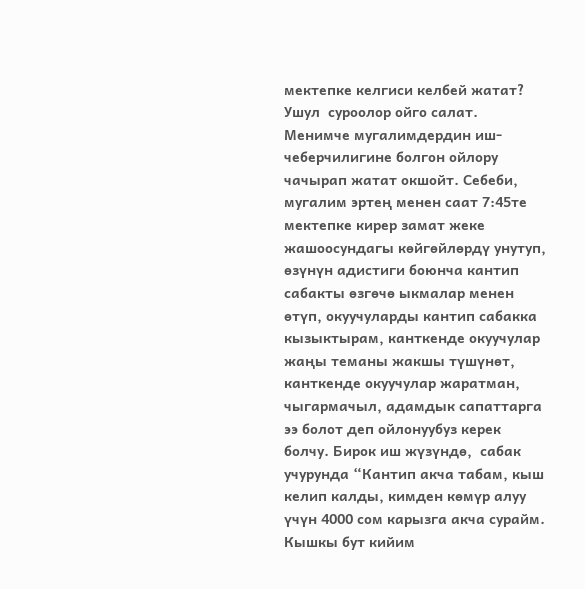мектепке келгиси келбей жатат? Ушул  суроолор ойго салат. Менимче мугалимдердин иш-чеберчилигине болгон ойлору чачырап жатат окшойт. Себеби, мугалим эртең менен саат 7:45те мектепке кирер замат жеке жашоосундагы көйгөйлөрдү унутуп, өзүнүн адистиги боюнча кантип сабакты өзгөчө ыкмалар менен өтүп, окуучуларды кантип сабакка кызыктырам, канткенде окуучулар жаңы теманы жакшы түшүнөт, канткенде окуучулар жаратман, чыгармачыл, адамдык сапаттарга ээ болот деп ойлонуубуз керек болчу. Бирок иш жүзүндө,  сабак учурунда “Кантип акча табам, кыш келип калды, кимден көмүр алуу үчүн 4000 сом карызга акча сурайм.  Кышкы бут кийим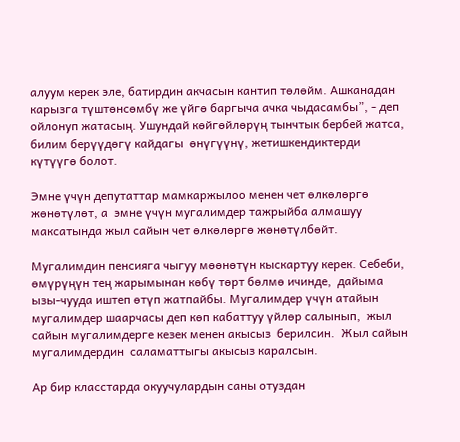алуум керек эле, батирдин акчасын кантип төлөйм. Ашканадан карызга түштөнсөмбү же үйгө баргыча ачка чыдасамбы”, - деп ойлонуп жатасың. Ушундай көйгөйлөрүң тынчтык бербей жатса,  билим берүүдөгү кайдагы  өнүгүүнү, жетишкендиктерди күтүүгө болот.

Эмне үчүн депутаттар мамкаржылоо менен чет өлкөлөргө жөнөтүлөт, а  эмне үчүн мугалимдер тажрыйба алмашуу максатында жыл сайын чет өлкөлөргө жөнөтүлбөйт.

Мугалимдин пенсияга чыгуу мөөнөтүн кыскартуу керек. Себеби, өмүрүңүн тең жарымынан көбү төрт бөлмө ичинде,  дайыма ызы-чууда иштеп өтүп жатпайбы. Мугалимдер үчүн атайын мугалимдер шаарчасы деп көп кабаттуу үйлөр салынып,  жыл сайын мугалимдерге кезек менен акысыз  берилсин.  Жыл сайын мугалимдердин  саламаттыгы акысыз каралсын.

Ар бир класстарда окуучулардын саны отуздан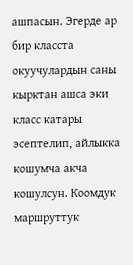ашпасын. Эгерде ар бир класста окуучулардын саны кырктан ашса эки класс катары эсептелип, айлыкка кошумча акча кошулсун. Коомдук маршруттук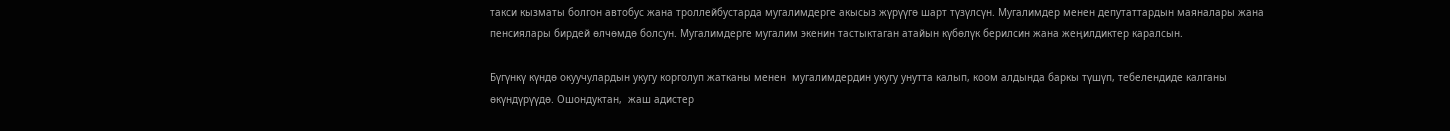такси кызматы болгон автобус жана троллейбустарда мугалимдерге акысыз жүрүүгө шарт түзүлсүн. Мугалимдер менен депутаттардын маяналары жана пенсиялары бирдей өлчөмдө болсун. Мугалимдерге мугалим экенин тастыктаган атайын күбөлүк берилсин жана жеңилдиктер каралсын.

Бүгүнкү күндө окуучулардын укугу корголуп жатканы менен  мугалимдердин укугу унутта калып, коом алдында баркы түшүп, тебелендиде калганы өкүндүрүүдө. Ошондуктан,  жаш адистер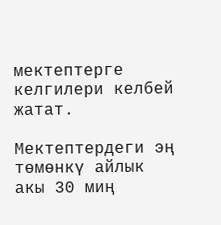мектептерге келгилери келбей жатат.

Мектептердеги эң төмөнкү айлык акы 30 миң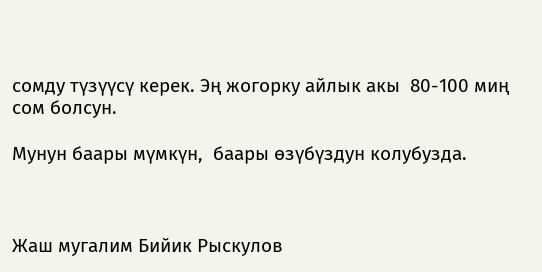сомду түзүүсү керек. Эң жогорку айлык акы  80-100 миң сом болсун.

Мунун баары мүмкүн,  баары өзүбүздун колубузда.



Жаш мугалим Бийик Рыскулов